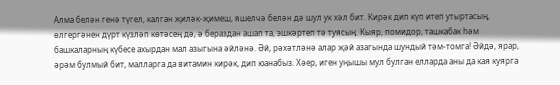Алма белән генә түгел, калган җиләк-җимеш, яшелчә белән дә шул ук хәл бит. Кирәк дип күп итеп утыртасың, өлгергәнен дүрт күзләп көтәсең дә, ә бераздан ашап та, эшкәртеп тә туясың. Кыяр, помидор, ташкабак һәм башкаларның күбесе ахырдан мал азыгына әйләнә. Әй, рәхәтләнә алар җәй азагында шундый тәм-томга! Әйдә, ярар, әрәм булмый бит, малларга да витамин кирәк, дип юанабыз. Хәер, иген уңышы мул булган елларда аны да кая куярга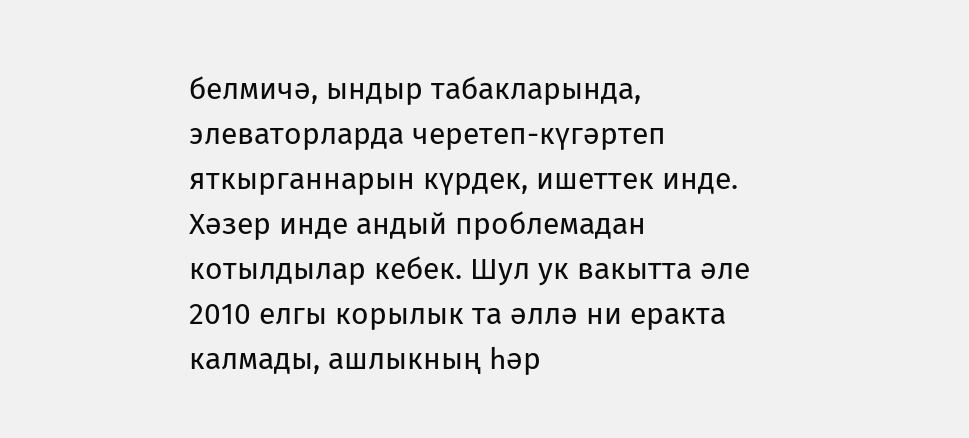белмичә, ындыр табакларында, элеваторларда черетеп-күгәртеп яткырганнарын күрдек, ишеттек инде. Хәзер инде андый проблемадан котылдылар кебек. Шул ук вакытта әле 2010 елгы корылык та әллә ни еракта калмады, ашлыкның һәр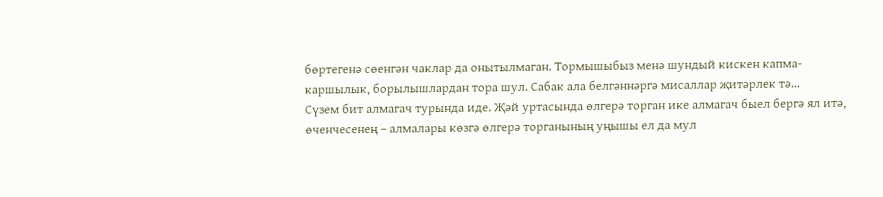бөртегенә сөенгән чаклар да онытылмаган. Тормышыбыз менә шундый кискен капма-каршылык, борылышлардан тора шул. Сабак ала белгәннәргә мисаллар җитәрлек тә...
Сүзем бит алмагач турында иде. Җәй уртасында өлгерә торган ике алмагач быел бергә ял итә, өченчесенең – алмалары көзгә өлгерә торганының уңышы ел да мул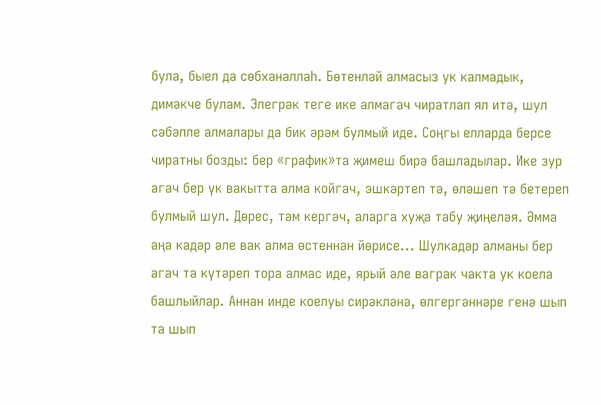була, быел да сөбханаллаһ. Бөтенләй алмасыз ук калмадык, димәкче булам. Элегрәк теге ике алмагач чиратлап ял итә, шул сәбәпле алмалары да бик әрәм булмый иде. Соңгы елларда берсе чиратны бозды: бер «график»та җимеш бирә башладылар. Ике зур агач бер үк вакытта алма койгач, эшкәртеп тә, өләшеп тә бетереп булмый шул. Дөрес, тәм кергәч, аларга хуҗа табу җиңеләя. Әмма аңа кадәр әле вак алма өстеннән йөрисе... Шулкадәр алманы бер агач та күтәреп тора алмас иде, ярый әле ваграк чакта ук коела башлыйлар. Аннан инде коелуы сирәкләнә, өлгергәннәре генә шып та шып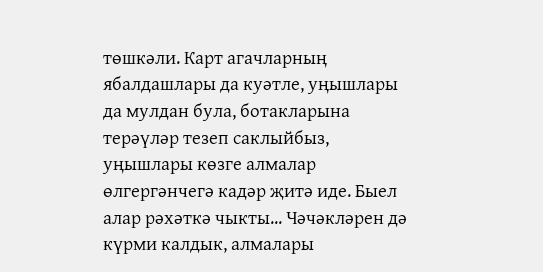төшкәли. Карт агачларның ябалдашлары да куәтле, уңышлары да мулдан була, ботакларына терәүләр тезеп саклыйбыз, уңышлары көзге алмалар өлгергәнчегә кадәр җитә иде. Быел алар рәхәткә чыкты... Чәчәкләрен дә күрми калдык, алмалары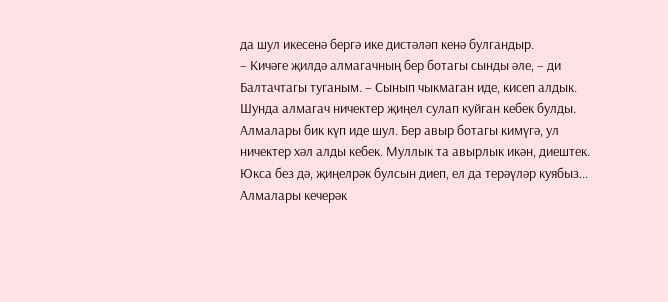да шул икесенә бергә ике дистәләп кенә булгандыр.
– Кичәге җилдә алмагачның бер ботагы сынды әле, – ди Балтачтагы туганым. – Сынып чыкмаган иде, кисеп алдык. Шунда алмагач ничектер җиңел сулап куйган кебек булды. Алмалары бик күп иде шул. Бер авыр ботагы кимүгә, ул ничектер хәл алды кебек. Муллык та авырлык икән, диештек. Юкса без дә, җиңелрәк булсын диеп, ел да терәүләр куябыз... Алмалары кечерәк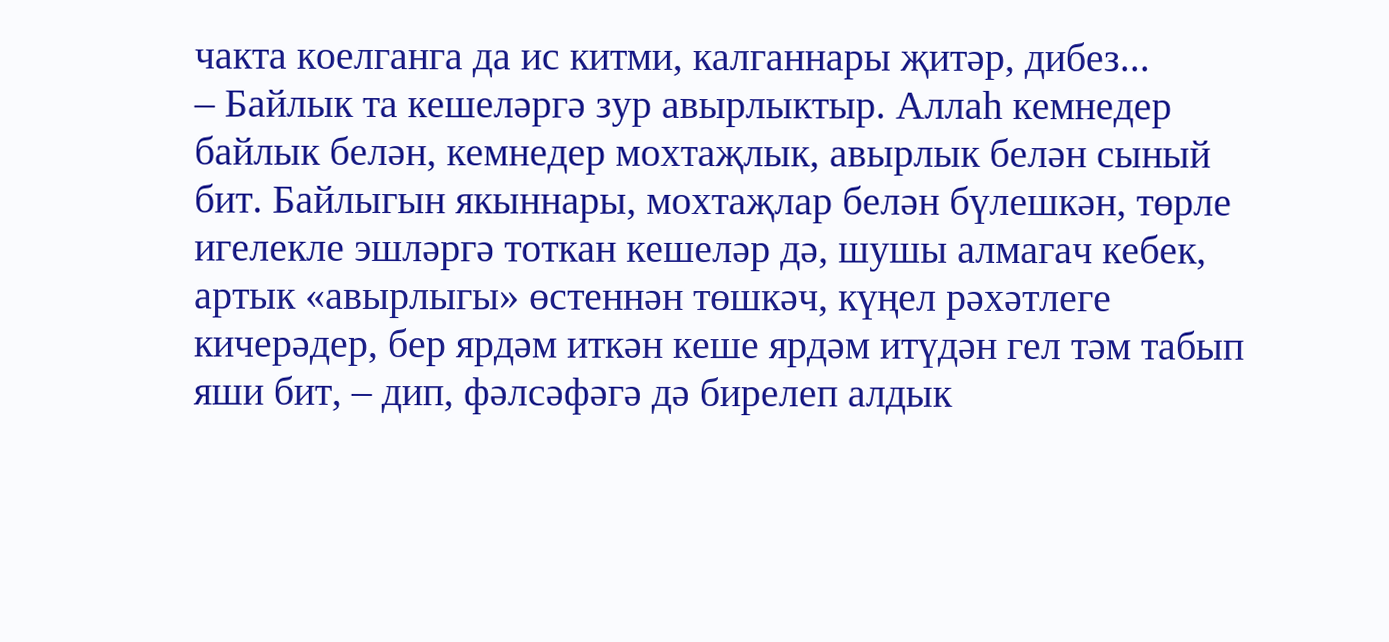чакта коелганга да ис китми, калганнары җитәр, дибез...
– Байлык та кешеләргә зур авырлыктыр. Аллаһ кемнедер байлык белән, кемнедер мохтаҗлык, авырлык белән сыный бит. Байлыгын якыннары, мохтаҗлар белән бүлешкән, төрле игелекле эшләргә тоткан кешеләр дә, шушы алмагач кебек, артык «авырлыгы» өстеннән төшкәч, күңел рәхәтлеге кичерәдер, бер ярдәм иткән кеше ярдәм итүдән гел тәм табып яши бит, – дип, фәлсәфәгә дә бирелеп алдык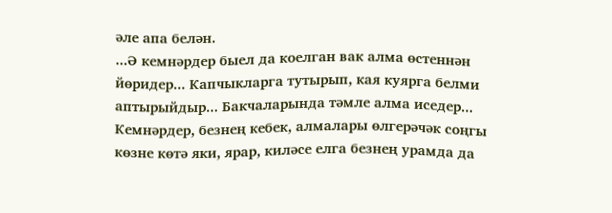әле апа белән.
...Ә кемнәрдер быел да коелган вак алма өстеннән йөридер... Капчыкларга тутырып, кая куярга белми аптырыйдыр... Бакчаларында тәмле алма иседер... Кемнәрдер, безнең кебек, алмалары өлгерәчәк соңгы көзне көтә яки, ярар, киләсе елга безнең урамда да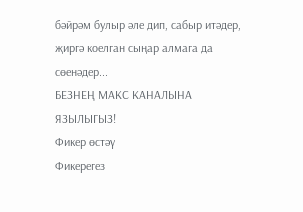бәйрәм булыр әле дип, сабыр итәдер, җиргә коелган сыңар алмага да сөенәдер...
БЕЗНЕҢ МАКС КАНАЛЫНА ЯЗЫЛЫГЫЗ!
Фикер өстәү
Фикерегез